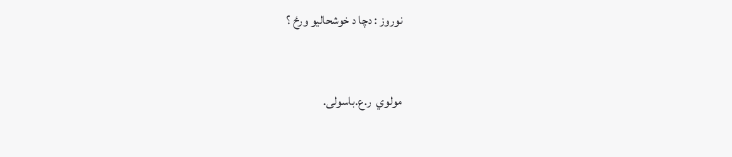نوروز : دچا د خوشحاليو ورځ ؟


مولوي  ر.ع.باسولی.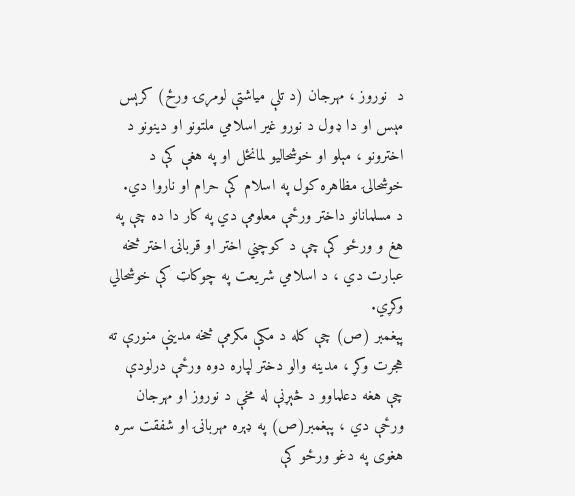د  نوروز ، مهرجان (د تلې مياشتې لومړۍ ورځ) کرېس مېس او دا ډول د نورو غير اسلامي ملتونو او دينونو د اخترونو ، مېلو او خوشحاليو لمانځل او په هغې کې د خوشحالۍ مظاهره کول په اسلام کې حرام او ناروا دي.
د مسلمانانو داختر ورځې معلومې دي په کار دا ده چې په هغ و ورځو کې چې د کوچني اختر او قربانۍ اختر څخه عبارت دي ، د اسلامي شريعت په چوکاټ کې خوشحالي وکړي.
پېغمبر (ص) چې کله د مکې مکرمې څخه مدينې منورې ته هجرت وکړ ، مدينه والو دختر لپاره دوه ورځې درلودې چې هغه دعلماوو د څېړنې له مخې د نوروز او مهرجان ورځې دي ، پېغمبر(ص) په ډېره مهربانۍ او شفقت سره  هغوی په دغو ورځو کې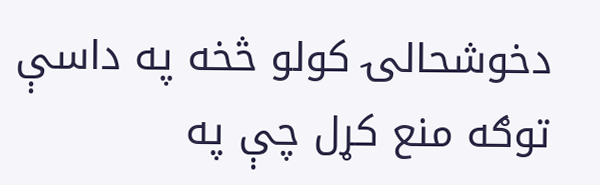دخوشحالۍ کولو څخه په داسې توګه منع کړل چې په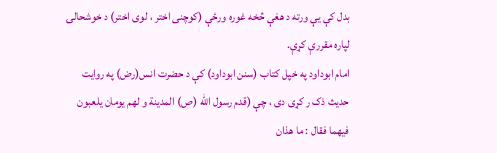بدل کې یې ورته د هغې څخه غوره ورځې (کوچنی اختر ، لوی اختر) د خوشحالۍ لپاره مقررې کړې.
امام ابوداود په خپل کتاب (سنن ابوداود) کې د حضرت انس(رض) په روایت حديث ذک ر کړی دی ، چې (قدم رسول الله (ص) المدينة و لهم يومان يلعبون فيهما فقال : ما هذان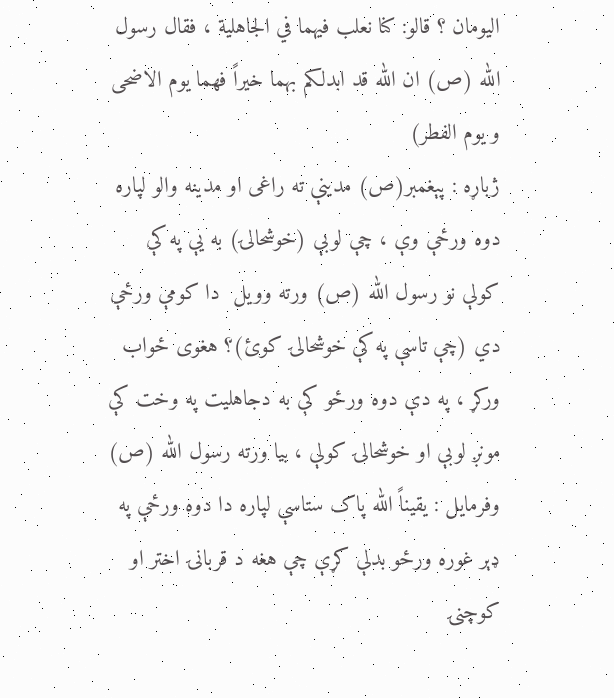اليومان ؟ قالو: کنا نعلب فيهما في الجاهلية ، فقال رسول الله (ص) ان الله قد ابدلکم بهما خيراً فهما یوم الاضحی و يوم الفطر)
ژباړه : پېغمبر(ص) مدينې ته راغی او مدينه والو لپاره دوه ورځې وې ، چې لوبې (خوشحالۍ) به يې په کې کولې نو رسول الله (ص) ورته وويل  دا کومې ورځې دي (چې تاسې په کې خوشحالۍ کوئ)؟ هغوی ځواب ورکړ ، په دې دوه ورځو کې به دجاهليت په وخت کې مونږ لوبې او خوشحالۍ کولې ، بيا ورته رسول الله (ص) وفرمايل : يقيناً الله پاک ستاسې لپاره دا دوه ورځې په ډېر غوره ورځو بدلې کړې چې هغه د قربانۍ اختر او کوچنۍ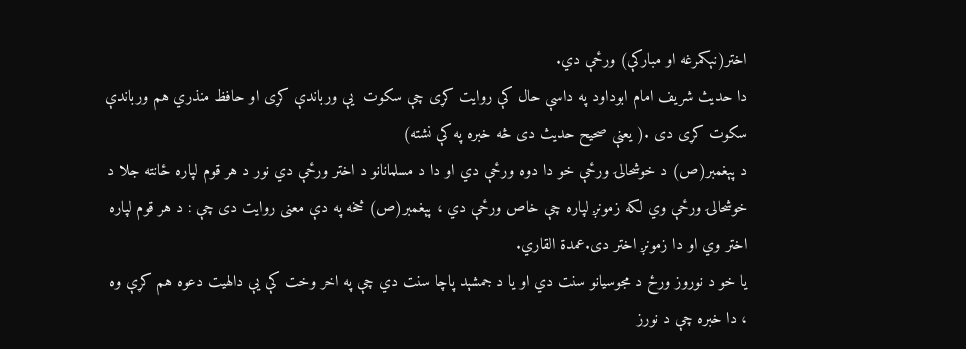اختر(نېکمرغه او مبارکې) ورځې دي.
دا حديث شريف امام ابوداود په داسې حال کې روايت کړی چې سکوت  يې ورباندې کړی او حافظ منذري هم ورباندې سکوت کړی دی .( يعنې صحيح حديث دی څه خبره په کې نشته)
د پېغمبر(ص) د خوشحالۍ ورځې خو دا دوه ورځې دي او دا د مسلمانانو د اختر ورځې دي نور د هر قوم لپاره ځانته جلا د خوشحالۍ ورځې وي لکه زمونږ لپاره چې خاص ورځې دي ، پېغمبر(ص) څخه په دې معنی روايت دی چې : د هر قوم لپاره اختر وي او دا زمونږ اختر دی.عمدة القاري.
يا خو د نوروز ورځ د مجوسيانو سنت دي او یا د جمشېد پاچا سنت دي چې په اخر وخت کې يې دالهيت دعوه هم کړې وه ، دا خبره چې د نورز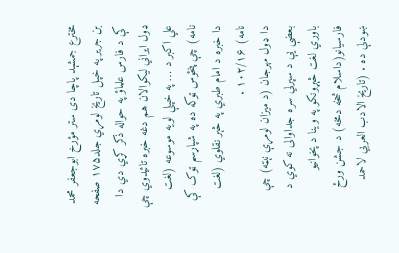مخترع جمشېد پاچا دی ستر مؤرخ ابوجعفر محمد بن جرير په خپل تاريخ لومړي جلد۱۷۵ صفحه کې د فارس علماؤ په حواله ذکر کړي دي دا ډول ايراني ليکوالان هم دغه خبره تائيدوي چې علي اکبر د … په خپلې لويه موسوعه (لغت نامه) چې پنځوس ټوکه ده په شپاړسم ټوک کې دا خبره د امام طبري په څېر نقلوي (لغت نامه) ۱۰۲/۱۶ .
دا ډول مهرجان (د ميزان لومړې نېټه) چې بعضې یې د سپرلي سره جداوالی نه کوي د باوري لغت څېړونکو په وينا د پخوانيو فارسيانو(داسلام څخه دمخه) د جشن ورځ ښودلې ده . (تاريخ الادب العربي لاحمد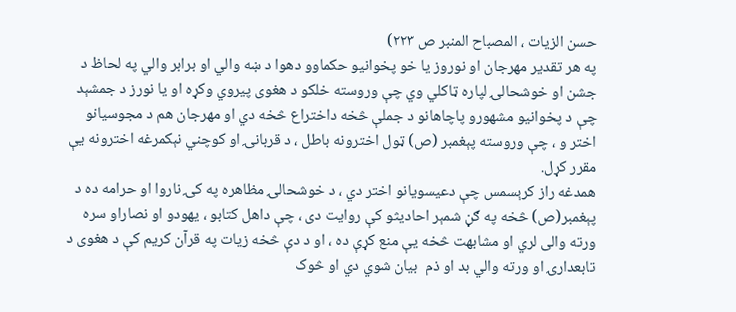حسن الزیات ، المصباح المنبر ص ۲۲۳)
په هر تقدير مهرجان او نوروز يا خو پخوانيو حکماوو دهوا د ښه والي او برابر والي په لحاظ د جشن او خوشحالۍ لپاره ټاکلي وي چې وروسته خلکو د هغوی پيروي وکړه او يا نورز د جمشېد چې د پخوانيو مشهورو پاچاهانو د جملې څخه داختراع څخه دي او مهرجان هم د مجوسيانو اختر و ، چې وروسته پېغمبر (ص) ټول اخترونه باطل ، د قربانۍ او کوچني نېکمرغه اخترونه يې مقرر کړل.
همدغه راز کرېسمس چې دعيسويانو اختر دي ، د خوشحالۍ مظاهره په کۍ ناروا او حرامه ده د پېغمبر(ص) څخه په ګڼ شمېر احاديثو کې روايت دی ، چې داهل کتابو ، يهودو او نصاراو سره ورته والی لري او مشابهت څخه يې منع کړې ده ، او د دې څخه زيات په قرآن کريم کې د هغوی د تابعدارۍ او ورته والي بد او ذم  بيان شوي دي او څوک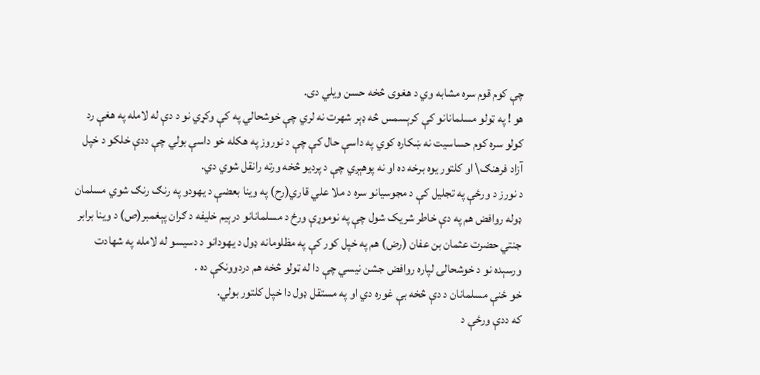چې کوم قوم سره مشابه وي د هغوی څخه حسن ويلي دی.
هو ! په ټولو مسلمانانو کې کرېسمس څه ډېر شهرت نه لري چې خوشحالي په کې وکړي نو د دې له لامله په هغې رد کولو سره کوم حساسيت نه ښکاره کوي په داسې حال کې چې د نوروز په هکله خو داسې بولي چې ددې خلکو د خپل آزاد فرهنګ\ او کلتور يوه برخه ده او نه پوهېږي چې د پرديو څخه ورته رانقل شوي دي.
د نورز د ورځې په تجليل کې د مجوسيانو سره د ملا علي قاري(رح) په وينا بعضې د يهودو په رنګ رنګ شوي مسلمان ډوله روافض هم په دې خاطر شريک شول چې په نوموړې ورځ د مسلمانانو درېيم خليفه د ګران پېغمبر(ص) د وينا برابر جنتي حضرت عثمان بن عفان (رض) هم په خپل کور کې په مظلومانه ډول د يهودانو د دسيسو له لامله په شهادت ورسېده نو د خوشحالۍ لپاره روافض جشن نيسي چې دا له ټولو څخه هم دردوونکې ده .
خو ځنې مسلمانان د دې څخه بې غوره دي او په مستقل ډول دا خپل کلتور بولي.
که ددې ورځې د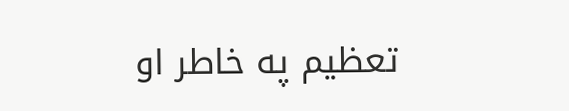تعظيم په خاطر او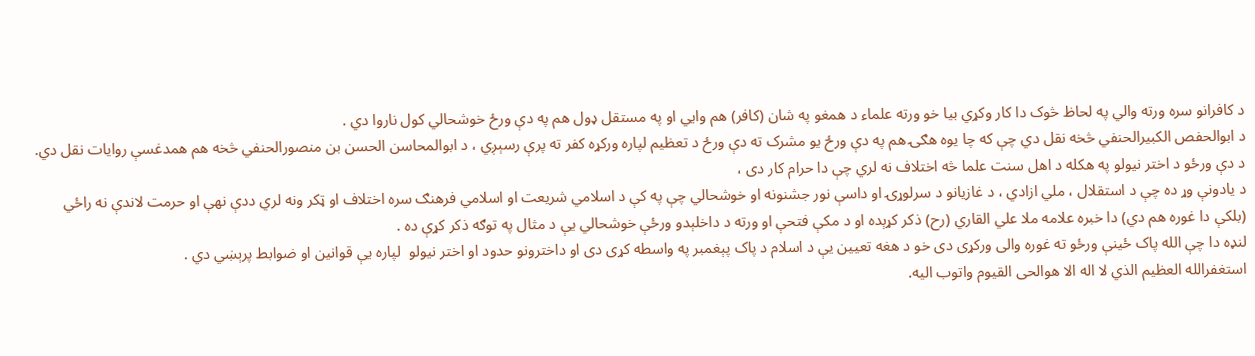د کافرانو سره ورته والي په لحاظ څوک دا کار وکړي بيا خو ورته علما‌ء د همغو په شان (کافر) هم وايي او په مستقل ډول هم په دې ورځ خوشحالي کول ناروا دي .
د ابوالحفص الکبيرالحنفي څخه نقل دي چې که چا يوه هګۍ هم په دې ورځ يو مشرک ته دې ورځ د تعظيم لپاره ورکړه کفر ته پرې رسېږي ، د ابوالمحاسن الحسن بن منصورالحنفي څخه هم همدغسې روايات نقل دي.
د دې ورځو د اختر نيولو په هکله د اهل سنت علما‌ څه اختلاف نه لري چې دا حرام کار دی ،
د يادونې وړ ده چې د استقلال ، ملي ازادي ، د غازيانو د سرلوړۍ او داسې نور جشنونه او خوشحالي چې په کې د اسلامي شريعت او اسلامي فرهنګ سره اختلاف او ټکر ونه لري ددې نهې او حرمت لاندې نه راځي (بلکې دا غوره هم دي) دا خبره علامه ملا علي القاري (رح) ذکر کړېده او د مکې فتحې او ورته د داخلېدو ورځې خوشحالي يې د مثال په توګه ذکر کړې ده .
لنډه دا چې الله پاک ځينې ورځو ته غوره والی ورکړی دی خو د هغه تعيين يې د اسلام د پاک پېغمبر په واسطه کړی دی او داخترونو حدود او اختر نيولو  لپاره يې قوانين او ضوابط پرېښي دي .
استغفرالله العظيم الذي لا اله الا هوالحی القيوم واتوب اليه.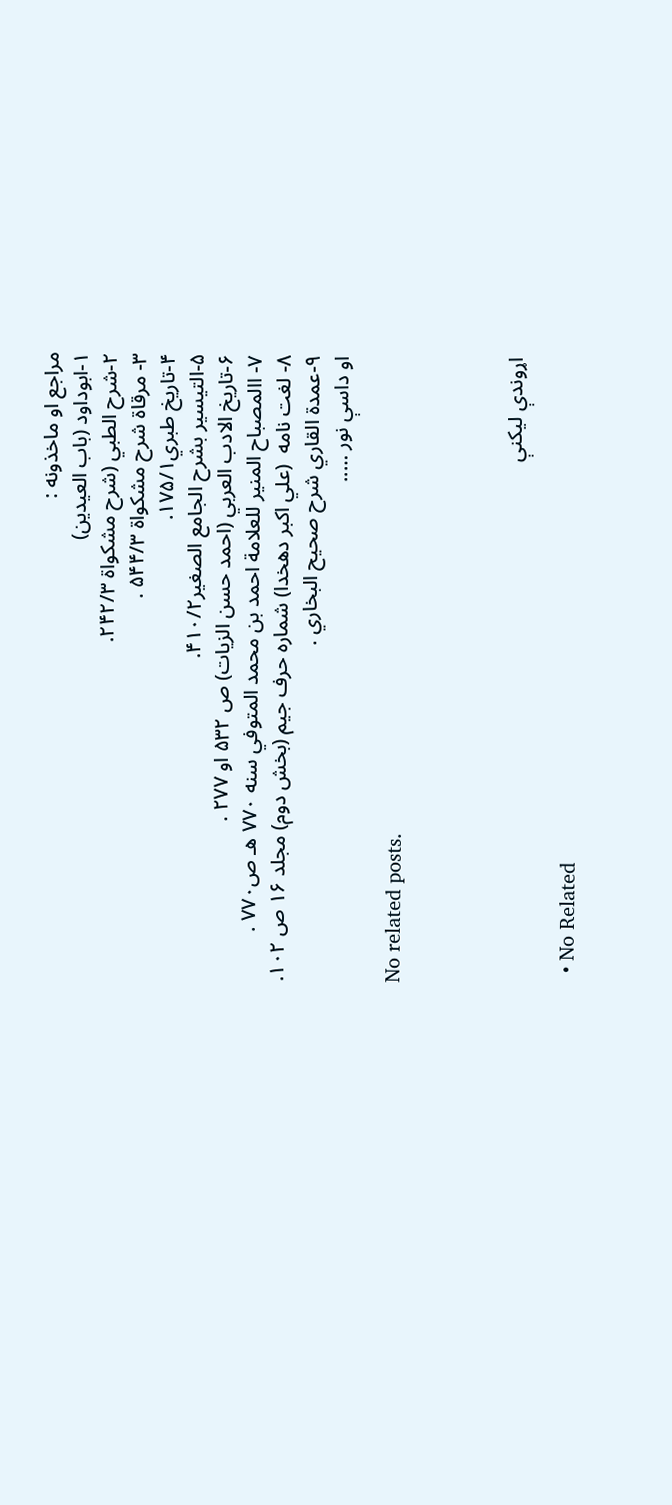مراجع او ماخذونه :
۱-ابوداود (باب العيدين)
۲-شرح الطبي (شرح مشکواة ۲۴۲/۳.
۳- مرقاة شرح مشکواة ۵۴۴/۳ .
۴-تاريخ طبري۱۷۵/۱.
۵-التيسير بشرح الجامع الصغير۴۱۰/۲.
۶-تاريخ الادب العربي (احمد حسن الزيات) ص ۵۳۲ او ۲۷۷ .
۷- االمصباح المنير للعلامة احمد بن محمد المتوفي سنه ۷۷۰ هـ ص۷۷۰ .
۸- لغت نامه  (علي اکبر دهخدا) شماره حرف جيم (بخش دوم) مجلد ۱۶ ص ۱۰۲.
۹-عمدة القاري شرح صحيح البخاري .
او داسې نور …..

No related posts.



اړوندې ليکنې

  • No Related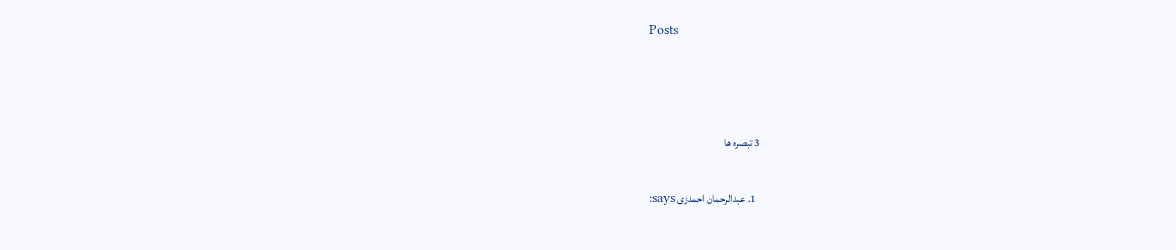Posts



3 تبصره ها

  1. عبدالرحمان احمدزی says: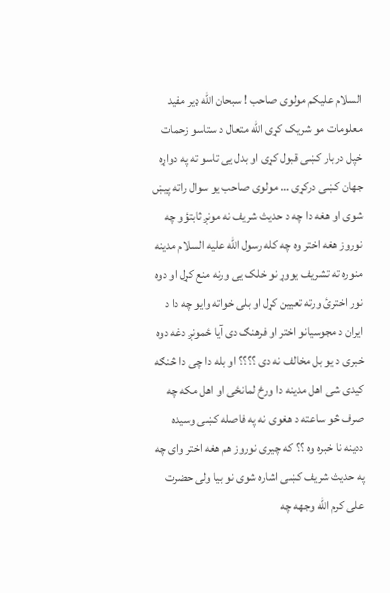السلام علیکم مولوی صاحب ! سبحان الله ډیر مفید معلومات مو شریک کړی الله متعال د ستاسو زحمات خپل دربار کښی قبول کړی او بدل یی تاسو ته په دواړه جهان کښی درکړی … مولوی صاحب یو سوال راته پیښ شوی او هغه دا چه د حدیث شریف نه مونږ ثابتؤو چه نوروز هغه اختر وه چه کله رسول الله علیه السلام مدینه منوره ته تشریف یووړ نو خلک یی ورنه منع کړل او دوه نور اخترئ ورته تعیین کړل او بلی خواته وایو چه دا د ایران د مجوسیانو اختر او فرهنګ دی آيا ځمونږ دغه دوه خبری د یو بل مخالف نه دی ؟؟؟؟ او بله دا چی دا څنګه کیدی شی اهل مدینه دا ورځ لمانځی او اهل مکه چه صرف څو ساعته د هغوی نه په فاصله کښی وسیده ددینه نا خبره وه ؟؟ که چیری نوروز هم هغه اختر وای چه په حدیث شریف کښی اشاره شوی نو بیا ولی حضرت علی کرم الله وجهه چه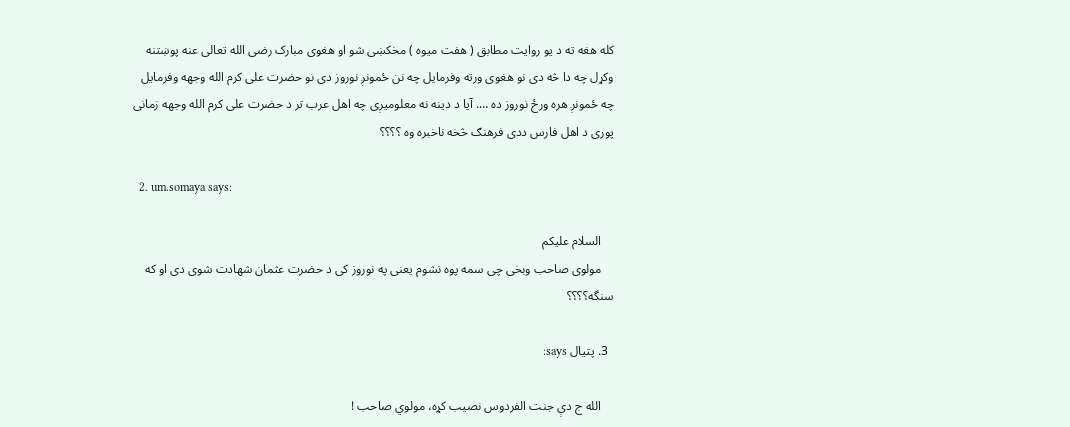کله هغه ته د یو روایت مطابق ( هفت میوه ) مخکښی شو او هغوی مبارک رضی الله تعالی عنه پوښتنه وکړل چه دا څه دی نو هغوی ورته وفرمایل چه نن ځمونږ نوروز دی نو حضرت علی کرم الله وجهه وفرمایل چه ځمونږ هره ورځ نوروز ده …. آیا د دینه نه معلومیږی چه اهل عرب تر د حضرت علی کرم الله وجهه زمانی پوری د اهل فارس ددی فرهنګ څخه ناخبره وه ؟؟؟؟

  2. um.somaya says:

    السلام علیکم
    مولوی صاحب وبخی چی سمه پوه نشوم یعنی په نوروز کی د حضرت عثمان شهادت شوی دی او که سنگه؟؟؟؟

  3. پتیال says:

    الله ج دې جنت الفردوس نصیب کړه، مولوي صاحب !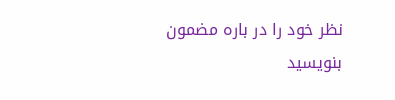نظر خود را در باره مضمون بنویسيد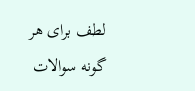لطف برای هر گونه سوالات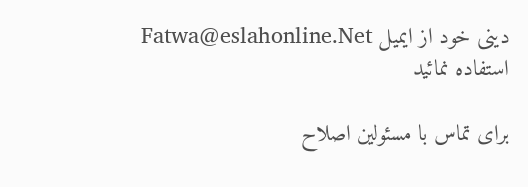دینی خود از ایمیل Fatwa@eslahonline.Net استفاده نمائید

برای تماس با مسئولین اصلاح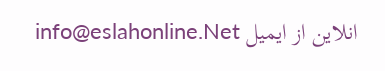انلاین از ایمیل info@eslahonline.Net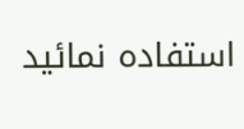استفاده نمائید